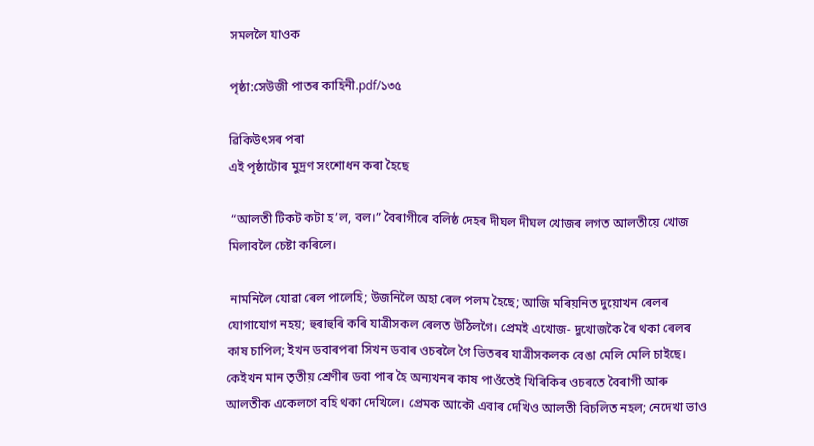সমললৈ যাওক

পৃষ্ঠা:সেউজী পাতৰ কাহিনী.pdf/১৩৫

ৱিকিউৎসৰ পৰা
এই পৃষ্ঠাটোৰ মুদ্ৰণ সংশোধন কৰা হৈছে

 “আলতী টিকট কটা হ’ল, বল।” বৈৰাগীৰে বলিষ্ঠ দেহৰ দীঘল দীঘল খোজৰ লগত আলতীয়ে খোজ মিলাবলৈ চেষ্টা কৰিলে।

 নামনিলৈ যোৱা ৰেল পালেহি; উজনিলৈ অহা ৰেল পলম হৈছে; আজি মৰিয়নিত দুয়োখন ৰেলৰ যোগাযোগ নহয়; হুৰাহুৰি কৰি যাত্ৰীসকল ৰেলত উঠিলগৈ। প্ৰেমই এখোজ- দুখোজকৈ ৰৈ থকা ৰেলৰ কাষ চাপিল; ইখন ডবাৰপৰা সিখন ডবাৰ ওচৰলৈ গৈ ভিতৰৰ যাত্ৰীসকলক বেঙা মেলি মেলি চাইছে। কেইখন মান তৃতীয় শ্ৰেণীৰ ডবা পাৰ হৈ অন্যখনৰ কাষ পাওঁতেই খিৰিকিৰ ওচৰতে বৈৰাগী আৰু আলতীক একেলগে বহি থকা দেখিলে। প্ৰেমক আকৌ এবাৰ দেখিও আলতী বিচলিত নহল; নেদেখা ভাও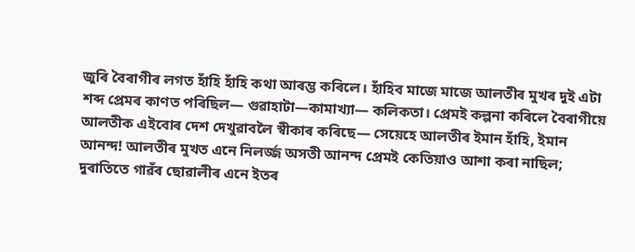জুৰি বৈৰাগীৰ লগত হাঁহি হাঁহি কথা আৰম্ভ কৰিলে। হাঁহিব মাজে মাজে আলতীৰ মুখৰ দুই এটা শব্দ প্ৰেমৰ কাণত পৰিছিল— গুৱাহাটা—কামাখ্যা— কলিকতা। প্ৰেমই কল্পনা কৰিলে বৈৰাগীয়ে আলতীক এইবোৰ দেশ দেখুৱাবলৈ স্বীকাৰ কৰিছে— সেয়েহে আলতীৰ ইমান হাঁহি, ইমান আনন্দ! আলতীৰ মুখত এনে নিলৰ্জ্জ অসতী আনন্দ প্ৰেমই কেতিয়াও আশা কৰা নাছিল; দুৰাতিতে গাৱঁৰ ছোৱালীৰ এনে ইতৰ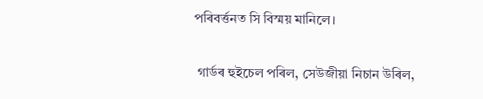পৰিবৰ্ত্তনত সি বিস্ময় মানিলে।

 গাৰ্ডৰ হুইচেল পৰিল, সেউজীয়া নিচান উৰিল,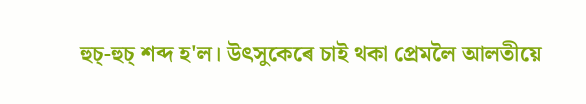হুচ্-হুচ্ শব্দ হ'ল। উৎসুকেৰে চাই থকা প্ৰেমলৈ আলতীয়ে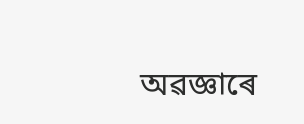অৱজ্ঞাৰে